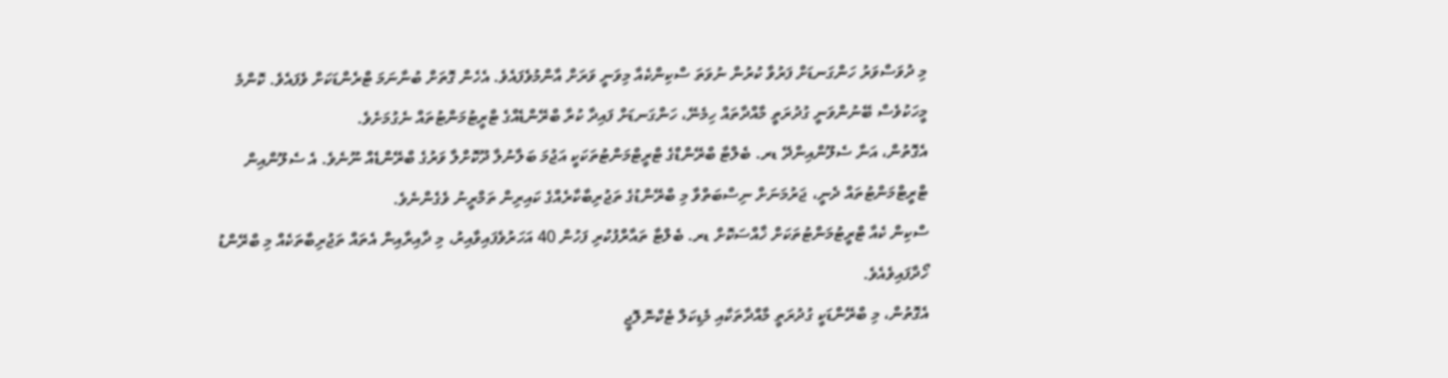މި ދުވަސްވަރު ހަންގަނޑަށް ފަރުވާ ކުރުން ނުވަތަ ސްކިންކެއާ މިވަނީ ވަރަށް އާންމުވެފައެވެ. އެހެން ގޮތަށް ބުނާނަމަ ޓްރެންޑަކަށް ވެފައެވެ. ކޮންމެ މީހަކުވެސް ބޭނުންވަނީ ގުދުރަތީ މާއްދާތައް ހިމެނޭ، ހަންގަނޑަށް ފައިދާ ކުރާ ބްރޭންޑެއްގެ ޓްރީޓުމަންޓުތައް ނެގުމަށެވެ.
އެގޮތުން، އަނާ ސެލޫންއިންދޭ ޑރ. ބެލްޓާ ބްރޭންޑްގެ ޓްރީޓްމަންޓުތަކަކީ އަޖުމަ ބަލާނުލާ ދޫކޮށްލާ ވަރުގެ ބްރޭންޑެއް ނޫނެވެ. އެ ސެލޫންއިން ޓްރީޓްމަންޓުތައް ދެނީ، ޖަރުމަނަށް ނިސްބަތްވާ މި ބްރޭންޑުގެ ތަޖުރިބާކާރެއްގެ ކައިރިން ތަމްރީނު ވެގެންނެވެ.
ސްކިން ކެއާ ޓްރީޓުމަންޓުތަކަށް ޚާއްސަކޮށް ޑރ. ބެލްޓާ ތައާރްފުކުރި ފަހުން 40 އަހަރުވެފައިވާއިރު، މި ދާއިރާއިން އެތައް ތަޖުރިބާތަކެއް މި ބްރޭންޑު ހޯދާފައިވެއެވެ.
އެގޮތުން، މި ބްރޭންޑަކީ ގުދުރަތީ މާއްދާތަކާއި މެޑިކަލް ޓެކްނޮލޮޖީ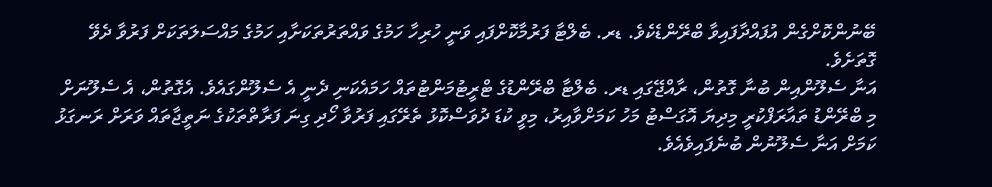ބޭނުންކޮށްގެން އުފައްދާފައިވާ ބްރޭންޑެކެވެ. ޑރ. ބެލްޓާ ފަރުމާކޮށްފައި ވަނީ ހުރިހާ ހަމުގެ ވައްތަރުތަކަށާއި ހަމުގެ މައްސަލަތަކަށް ފަރުވާ ދެވޭ ގޮތަށެވެ.
އަނާ ސެލޫންއިން ބުނާ ގޮތުން، ރާއްޖޭގައި ޑރ. ބެލްޓާ ބްރޭންޑުގެ ޓްރީޓުމަންޓުތައް ހަމައެކަނި ދެނީ އެ ސެލޫންގައެވެ. އެގޮތުން، އެ ސެލޫނަށް މި ބްރޭންޑު ތައާރަފްކުރީ މިދިޔަ އޮގަސްޓު މަހު ކަމަށްވާއިރު، މިވީ ކުޑަ ދުވަސްކޮޅު ތެރޭގައި ފަރުވާ ހޯދި ގިނަ ފަރާތްތަކުގެ ނަތީޖާތައް ވަރަށް ރަނގަޅު ކަމަށް އަނާ ސެލޫނުން ބުނެފައިވެއެވެ.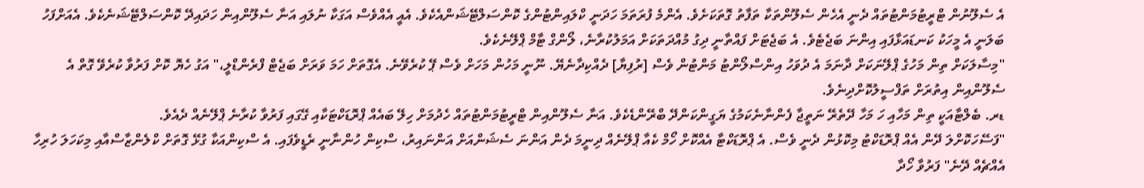އެ ސެލޫނުން ޓްރީޓުމަންޓުތައް ދެނީ އެހެން ސެލޫންތަކާ ތަފާތު ގޮތަކަށެވެ. އެންމެ ފުރަތަމަ ހަދަނީ ކްލައިންޓުންގެ ކޮންސަލްޓޭޝަންއެކެވެ. އެއީ އެއްވެސް އަގަކާ ނުލައި އަނާ ސެލޫންއިން ހަދައިދޭ ކޮންސަލްޓޭޝަނެކެވެ. އެއަށްފަހު ބަލަނީ އެ މީހަކު ކަނޑައަޅާފައި އިންނަ ބަޖެޓެވެ. އެ ބަޖެޓަށް ފައްތާނީ ދިގު މުއްދަތަކަށް އަމަލުކުރާނެ، ލޯންގް ޓާމް ޕްލޭނެކެވެ.
"މިސާލަކަށް ތިން މަހުގެ ޕްލޭނަކަށް ދާނަމަ އެ ދުވަހު އިންސްލޯންޓު މަންޓުން ވެސް [ރުފިޔާ] ދެއްކިދާނެޔޭ. ނޫނީ މަހުން މަހަށް ވެސް ޕޭ ކުރެވޭނެ. އެގޮތަށް ހަމަ ވަރަށް ބަޖެޓް ފްރެންޑްލީ،" އަގު ހެޔޮ ކޮށް ފަރުވާ ކުރެވޭ ގޮތް އެ ސެލޫންއިން އިތުރަށް ތަފްސީލުކޮށްދިނެވެ.
ޑރ. ބެލްޓާއަކީ ތިން މަހާއި ހަ މަހާ ދޭތެރޭ ނަތީޖާ ފެންނާނެކަމުގެ ޔަގީންކަންދޭ ބްރޭންޑެކެވެ. އަނާ ސެލޫންއިން ޓްރީޓުމަންޓުތައް ހެދުމަށް ހިލޭ ބައެއް ޕްރޮޑަކްޓަކާއި ގޭގައި ފަރުވާ ކުރާނެ ޕްލޭނެއް ދެއެވެ.
"ފަސޭހަކޮށްލަ ދޭން އެއް ޕްރޮޑަކްޓު މިކޮޅުން ދެނީ ވެސް. އެ ޕްރޮޑަކްޓާ އެއްކޮށް ހޯމް ކެއާ ޕްލޭނެއް ދިނީމަ ދެން އަންނަ ސެޝަންއަށް އަންނައިރު، ސްކިން ހުންނާނީ ރެޑީވެފައި. އެ ސްކިންއަކާ ގުޅޭ ގޮތަށް ކްލެންޒާސްއާއި މިކަހަލަ ހުރިހާ އެއްޗެއް ދޭނެ" ފަރުވާ ހޯދާ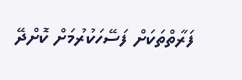ފަރާތްތަކަށް ފަސޭހަކުރުމަށް ކޮށްދޭ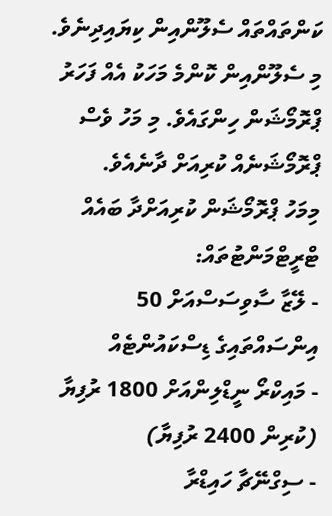ކަންތައްތައް ސެލޫންއިން ކިޔައިދިނެވެ.
މި ސެލޫންއިން ކޮންމެ މަހަކު އެއް ފަހަރު ޕްރޮމޯޝަން ހިންގައެވެ. މި މަހު ވެސް ޕްރޮމޯޝަނެއް ކުރިއަށް ދާނެއެވެ.
މިމަހު ޕްރޮމޯޝަން ކުރިއަށްދާ ބައެއް ޓްރީޓްމަންޓުތައް:
- ލޭޒާ ސާވިސަސްއަށް 50 އިންސައްތައިގެ ޑިސްކައުންޓެއް
- މައިކްރޯ ނީޑްލިންއަށް 1800 ރުފިޔާ (ކުރިން 2400 ރުފިޔާ)
- ސިގްނޭޗާ ހައިޑްރާ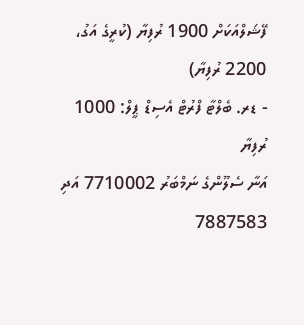ފޭޝަލްއަކަށް 1900 ރުފިޔާ (ކުރީގެ އަގު، 2200 ރުފިޔާ)
- ޑރ. ބެލްޓާ ފްރުޓް އެސިޑް ޕީލް: 1000 ރުފިޔާ
އަނާ ސެލޫންގެ ނަމްބަރު 7710002 އަދި 7887583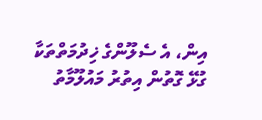އިން، އެ ސެލޫންގެ ޚިދުމަތްތަކާ ގުޅޭ ގޮތުން އިތުރު މައުލޫމާތު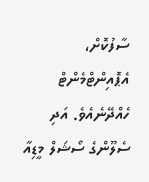ސާފުކޮށް، އެޕޮއިންޓްމެންޓް ހެއްދޭނެއެވެ. އަދި ސެލޫންގެ ސޯޝަލް މީޑިއާ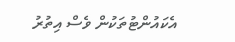އެކައުންޓުތަކުން ވެސް އިތުރު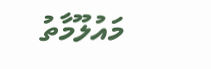މައުލޫމާތު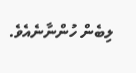ލިބެން ހުންނާނެއެވެ.